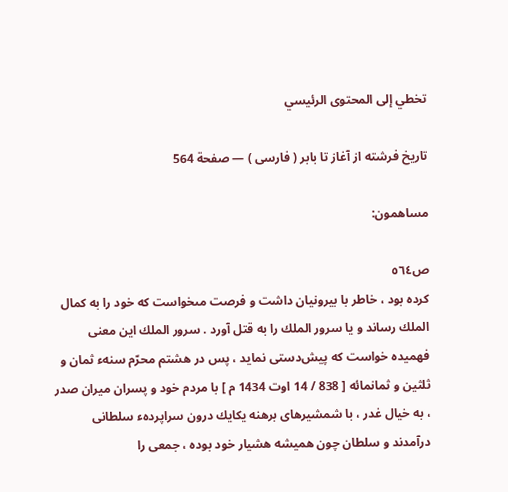تخطي إلى المحتوى الرئيسي

تاريخ فرشته از آغاز تا بابر ( فارسى ) — صفحة 564

مساهمون:

ص٥٦٤
كرده بود ، خاطر با بيرونيان داشت و فرصت مىخواست كه خود را به كمال الملك رساند و يا سرور الملك را به قتل آورد . سرور الملك اين معنى فهميده خواست كه پيش‌دستى نمايد ، پس در هشتم محرّم سنهء ثمان و ثلثين و ثمانمائه [ 838 / 14 اوت 1434 م ] با مردم خود و پسران ميران صدر ، به خيال غدر ، با شمشيرهاى برهنه يكايك درون سراپردهء سلطانى درآمدند و سلطان چون هميشه هشيار خود بوده ، جمعى را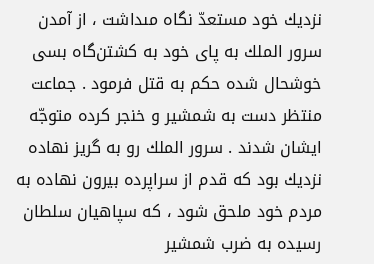نزديك خود مستعدّ نگاه مىداشت ، از آمدن سرور الملك به پاى خود به كشتن‌گاه بسى خوشحال شده حكم به قتل فرمود . جماعت منتظر دست به شمشير و خنجر كرده متوجّه ايشان شدند . سرور الملك رو به گريز نهاده نزديك بود كه قدم از سراپرده بيرون نهاده به مردم خود ملحق شود ، كه سپاهيان سلطان رسيده به ضرب شمشير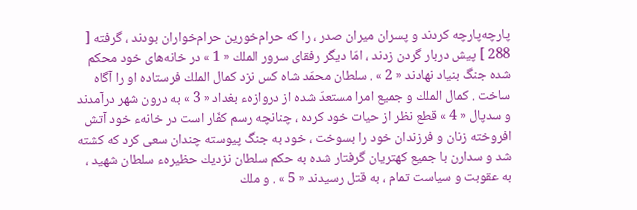پارچه‌پارچه كردند و پسران ميران صدر ، را كه حرام‌خورين حرام‌خواران بودند ، گرفته [ 288 ] پيش دربار گردن زدند ، امّا ديگر رفقاى سرور الملك « 1 » در خانه‌هاى خود محكم شده جنگ بنياد نهادند « 2 » . سلطان محمّد شاه كس نزد كمال الملك فرستاده او را آگاه ساخت . كمال الملك و جميع امرا مستعدّ شده از دروازهء بغداد « 3 » به درون شهر درآمدند و سدپال « 4 » قطع نظر از حيات خود كرده ، چنانچه رسم كفّار است در خانهء خود آتش افروخته زنان و فرزندان خود را بسوخت ، خود به جنگ پيوسته چندان سعى كرد كه كشته شد و سدارن با جميع كهتريان گرفتار شده به حكم سلطان نزديك حظيرهء سلطان شهيد ، به عقوبت و سياست تمام ، به قتل رسيدند « 5 » . و ملك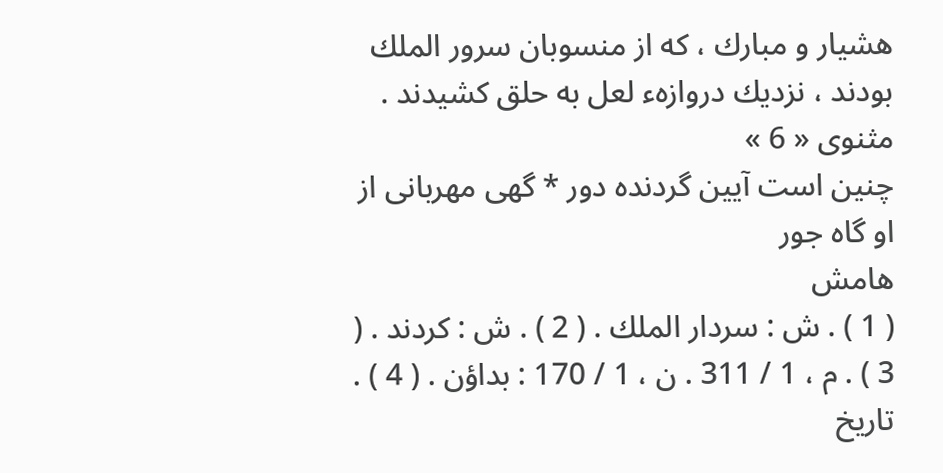هشيار و مبارك ، كه از منسوبان سرور الملك بودند ، نزديك دروازهء لعل به حلق كشيدند . مثنوى « 6 »
چنين است آيين گردنده دور * گهى مهربانى از او گاه جور
هامش
( 1 ) . ش : سردار الملك . ( 2 ) . ش : كردند . ( 3 ) . م ، 1 / 311 . ن ، 1 / 170 : بداؤن . ( 4 ) . تاريخ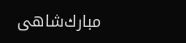مبارك‌شاهى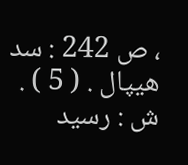، ص 242 : سد هيپال . ( 5 ) . ش : رسيد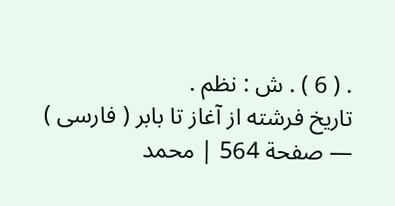. ( 6 ) . ش : نظم .
تاريخ فرشته از آغاز تا بابر ( فارسى ) — صفحة 564 | محمد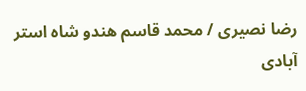رضا نصيرى / محمد قاسم هندو شاه استر آبادى